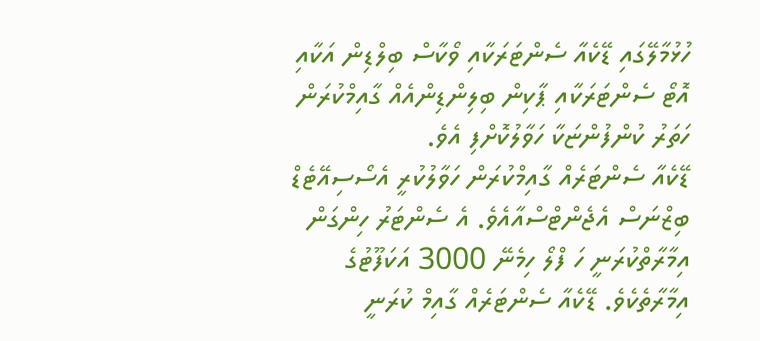ހުޅުމާލޭގައި ޑޭކެއާ ސެންޓަރަކާއި ވޯކާސް ބިލްޑިން އަކާއި އޮޓޯ ސެންޓަރަކާއި ޕާކިން ބިލިންޑިންއެއް ގާއިމްކުރަން ހަތަރު ކުންފުންޏަކާ ހަވާލުކޮށްފި އެވެ.
ޑޭކެއާ ސެންޓަރެއް ގާއިމްކުރަން ހަވާލުކުރީ އެސޯސިއޭޓެޑް ބިޒްނަސް އެޖެންޓްސްއާއެވެ. އެ ސެންޓަރު ހިންގަން އިމާރާތްކުރަނީ ހަ ފްލޯ ހިމެނޭ 3000 އަކަފޫޓުގެ އިމާރާތެކެވެ. ޑޭކެއާ ސެންޓަރެއް ގާއިމް ކުރަނީ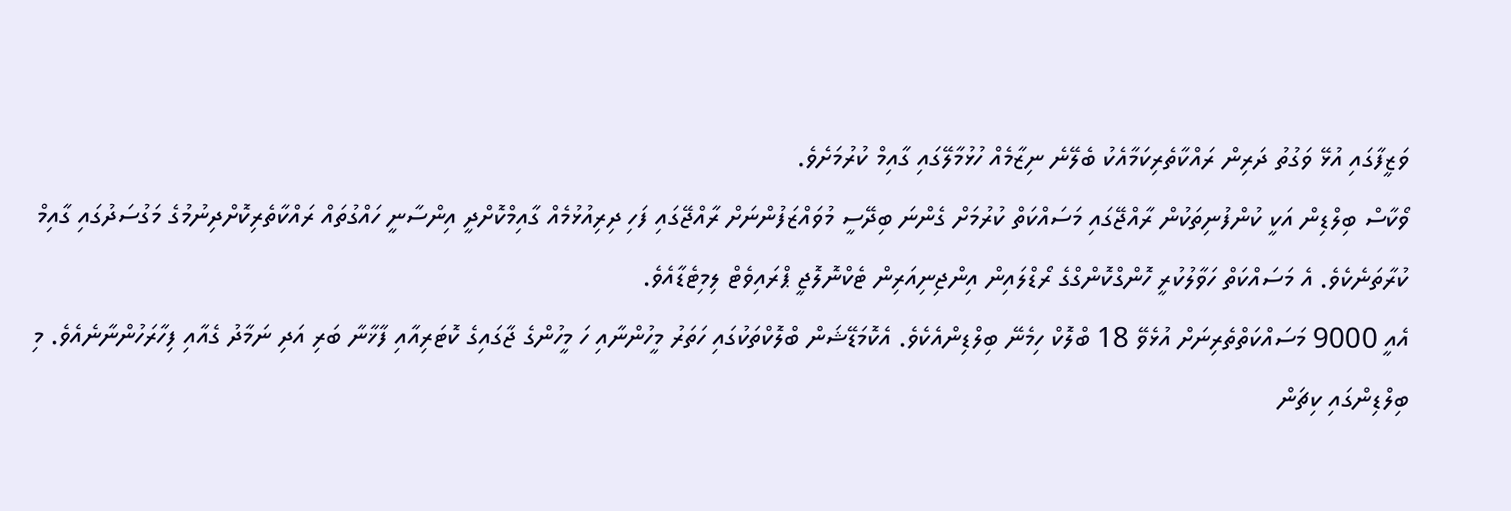ވަޒީފާގައި އުޅޭ ވަގުތު ދަރިން ރައްކާތެރިކަމާއެކު ބެލޭނެ ނިޒާމެއް ހުޅުމާލޭގައި ގާއިމް ކުރުމަށެވެ.
ވޯކާސް ބިލްޑިން އަކީ ކުންފުނިތަކުން ރާއްޖޭގައި މަސައްކަތް ކުރުމަށް ގެންނަ ބިދޭސީ މުވައްޒަފުންނަށް ރާއްޖޭގައި ފަހި ދިރިއުޅުމެއް ގާއިމްކޮށްދީ އިންސާނީ ހައްގުތައް ރައްކާތެރިކޮށްދިނުމުގެ މަގުސަދުގައި ގާއިމް ކުރާތަނެކެވެ. އެ މަސައްކަތް ހަވާލުކުރީ ހޮންގްކޮންގްގެ ރޯޑްލައިން އިންޖިނިއަރިން ޓެކްނޮލޮޖީ ޕްރައިވެޓް ލިމިޓެޑާއެވެ.
އެއީ 9000 މަސައްކަތްތެރިނަށް އުޅެވޭ 18 ބްލޮކް ހިމެނޭ ބިލްޑިންއެކެވެ. އެކޮމަޑޭޝަން ބްލޮކްތަކުގައި ހަތަރު މީހުންނާއި ހަ މީހުންގެ ޖާގައިގެ ކޮޓަރިއާއި ފާޚާނާ ބަރި އަދި ނަމާދު ގެއާއި ފިހާރަހުންނާނެއެވެ. މި ބިލްޑިންގައި ކިޗަން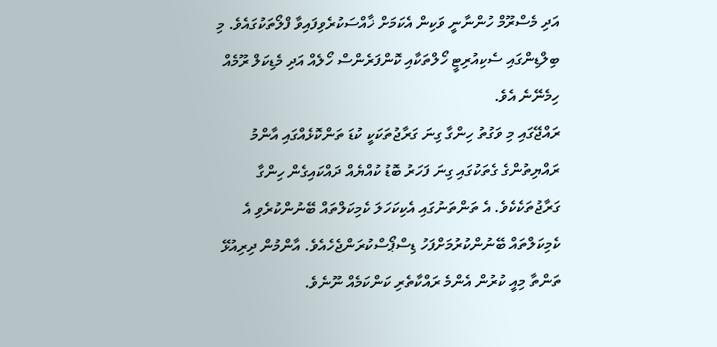އަދި މެސްރޫމް ހުންނާނީ ވަކިން އެކަމަށް ޚާއްސަކުރެވިފައިވާ ފްލޯތަކުގައެވެ. މި ބިލްޑިންގައި ސެކިއުރިޓީ ހޯލްތަކާއި ކޮންފަރެންސް ހޯލެއް އަދި މެޑިކަލް ރޫމެއް ހިމެނޭނެ އެވެ.
ރައްޖޭގައި މި ވަގުތު ހިންގާ ގިނަ ގަރާޖުތަކަކީ ކުޑަ ތަންކޮޅެއްގައި އާންމު ރައްޔިތުންގެ ގެތަކުގައި ގިނަ ފަހަރު ބޮޑު ކުއްޔެއް ދައްކައިގެން ހިންގާ ގަރާޖުތަކެކެވެ. އެ ތަންތަނުގައި އެކިކަހަލަ ކެމިކަލްތައް ބޭނުންކުރެވި އެ ކެމިކަލްތައް ބޭނުންކުރުމަށްފަހު ޑިސްޕޯސްކުރަންޖެހެއެވެ. އާންމުން ދިރިއުޅޭ ތަންތާ މިއީ ކުރުން އެންމެ ރައްކާތެރި ކަންކަމެއް ނޫނެވެ.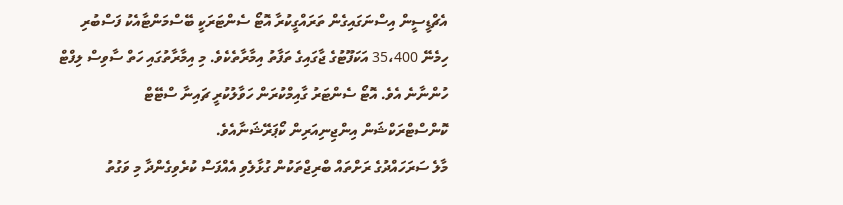އެޗްޑީސީން އިސްނަގައިގެން ތަރައްގީކުރާ އޮޓޯ ސެންޓަރަކީ ބޭސްމަންޓާއެކު ފަސްބުރި ހިމެނޭ 35،400 އަކަފޫޓުގެ ޖާގައިގެ ތަފާތު އިމާރާތެކެވެ. މި އިމާރާތުގައި ހަތް ސާވިސް ލިފްޓް ހުންނާނެ އެވެ. އޮޓޯ ސެންޓަރު ގާއިމްކުރަން ހަވާލުކުރީ ޗައިނާ ސްޓޭޓް ކޮންސްޓްރަކްޝަން އިންޖިނިއަރިން ކޯޕަރޭޝަނާއެވެ.
މާލެ ސަރަހައްދުގެ ރަށްތައް ބްރިޖްތަކުން ގުޅާލެވި އެއްފަސް ކުރެވިގެންދާ މި ވަގުތު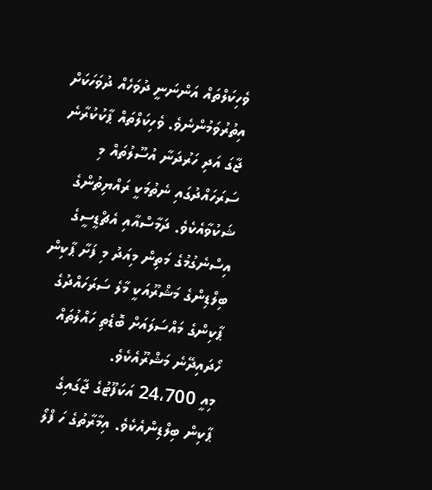ވެހިކަލްތައް އަންނަނީ ދުވަހެއް ދުވަހަކަށް އިތުރުވަމުންނެވެ. ވެހިކަލްތައް ޕާކުކުރާނެ ޖާގަ އަދި ހަރުދަނާ އުސޫލުތައް މި ސަރަހައްދުގައި ނެތުމަކީ ރައްޔިތުންގެ ޝަކުވާއެކެވެ. ދަމާސްއާއި އެޗްޑީސީގެ އިސްނެގުމުގެ މަތިން މިއަދު މި ފަށާ ޕާކިން ބިލްޑިންގެ މަޝްރޫއަކީ މާލެ ސަރަހައްދުގެ ޕާކިންގެ މައްސަލައަށް ބޮޑެތި ހައްލުތައް ހޯދައިދޭނެ މަޝްރޫއެކެވެ.
މިއީ 24،700 އަކަފޫޓުގެ ޖާގައިގެ ޕާކިން ބިލްޑިންއެކެވެ. އިމާރާތުގެ ހަ ފްލޯ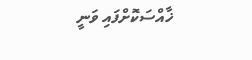ޚާއްސަކޮށްފައި ވަނީ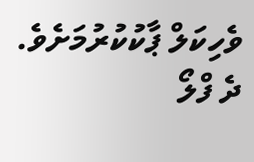ވެހިކަލް ޕާކުކުރުމަށެވެ. ދެ ފްލޯ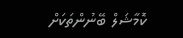ކޮމާޝަލް ބޭނުންތަކަށް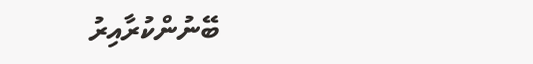ބޭނުންކުރާއިރު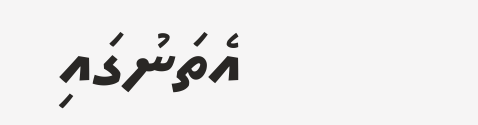އެތަނުގައި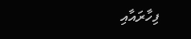ފިހާރައާއި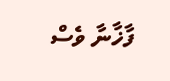ފާޚާނާ ވެސް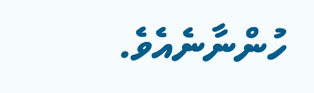ހުންނާނެއެވެ.